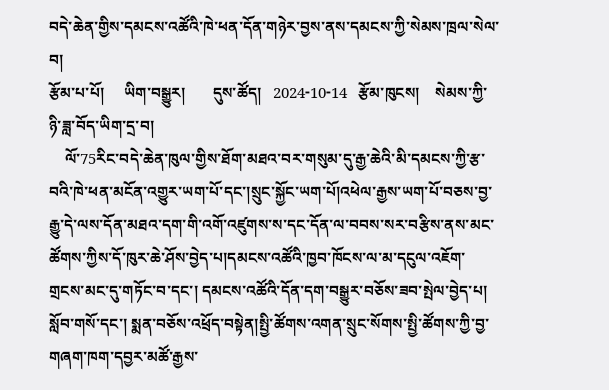བདེ་ཆེན་གྱིས་དམངས་འཚོའི་ཁེ་ཕན་དོན་གཉེར་བྱས་ནས་དམངས་ཀྱི་སེམས་ཁྲལ་སེལ་བ།
རྩོམ་པ་པོ།     ཡིག་བསྒྱུར།       དུས་ཚོད།   2024-10-14   རྩོམ་ཁུངས།    སེམས་ཀྱི་ཉི་ཟླ་བོད་ཡིག་དྲ་བ།
    ལོ་75རིང་བདེ་ཆེན་ཁུལ་གྱིས་ཐོག་མཐའ་བར་གསུམ་དུ་རྒྱ་ཆེའི་མི་དམངས་ཀྱི་རྩ་བའི་ཁེ་ཕན་མངོན་འགྱུར་ཡག་པོ་དང་།སྲུང་སྐྱོང་ཡག་པོ།འཕེལ་རྒྱས་ཡག་པོ་བཅས་བྱ་རྒྱུ་དེ་ལས་དོན་མཐའ་དག་གི་འགོ་འཛུགས་ས་དང་དོན་ལ་བབས་སར་བརྩིས་ནས་མང་ཚོགས་ཀྱིས་དོ་ཁུར་ཆེ་ཤོས་བྱེད་པ།དམངས་འཚོའི་ཁྱབ་ཁོངས་ལ་མ་དངུལ་འཇོག་གྲངས་མང་དུ་གཏོང་བ་དང་། དམངས་འཚོའི་དོན་དག་བསྒྱུར་བཅོས་ཟབ་སྤེལ་བྱེད་པ། སློབ་གསོ་དང་། སྨན་བཅོས་འཕྲོད་བསྟེན།སྤྱི་ཚོགས་འགན་སྲུང་སོགས་སྤྱི་ཚོགས་ཀྱི་བྱ་གཞག་ཁག་དབྱར་མཚོ་རྒྱས་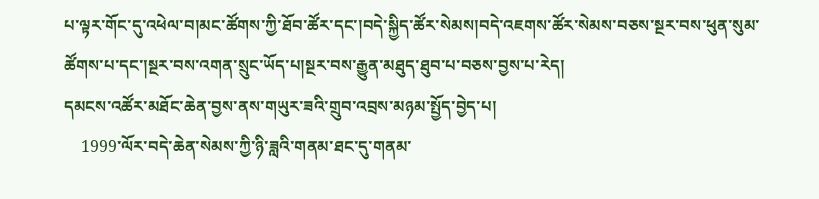པ་ལྟར་གོང་དུ་འཕེལ་བ།མང་ཚོགས་ཀྱི་ཐོབ་ཚོར་དང་།བདེ་སྐྱིད་ཚོར་སེམས།བདེ་འཇགས་ཚོར་སེམས་བཅས་སྔར་བས་ཕུན་སུམ་ཚོགས་པ་དང་།སྔར་བས་འགན་སྲུང་ཡོད་པ།སྔར་བས་རྒྱུན་མཐུད་ཐུབ་པ་བཅས་བྱས་པ་རེད།
དམངས་འཚོར་མཐོང་ཆེན་བྱས་ནས་གཡུར་ཟའི་གྲུབ་འབྲས་མཉམ་སྤྱོད་བྱེད་པ།
    1999་ལོར་བདེ་ཆེན་སེམས་ཀྱི་ཉི་ཟླའི་གནམ་ཐང་དུ་གནམ་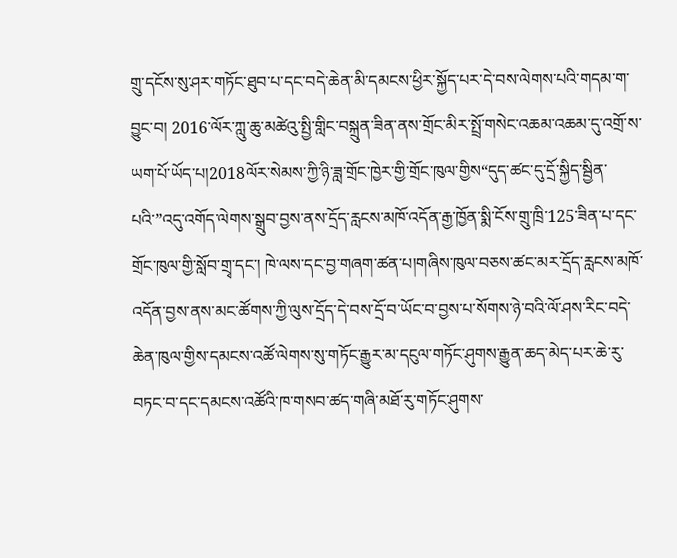གྲུ་དངོས་སུ་ཤར་གཏོང་ཐུབ་པ་དང་བདེ་ཆེན་མི་དམངས་ཕྱིར་སྐྱོད་པར་དེ་བས་ལེགས་པའི་གདམ་ག་བྱུང་བ། 2016་ལོར་ཀླུ་ཆུ་མཚེའུ་སྤྱི་གླིང་བསྐྲུན་ཟིན་ནས་གྲོང་མིར་སྤྲོ་གསེང་འཆམ་འཆམ་དུ་འགྲོ་ས་ཡག་པོ་ཡོད་པ།2018ལོར་སེམས་ཀྱི་ཉི་ཟླ་གྲོང་ཁྱེར་གྱི་གྲོང་ཁུལ་གྱིས“དུད་ཚང་དུ་དྲོ་སྐྱིད་སྦྱིན་པའི་”འདུ་འགོད་ལེགས་སྒྲུབ་བྱས་ནས་དྲོད་རླངས་མཁོ་འདོན་རྒྱ་ཁྱོན་སྨི་ངོས་གྲུ་ཁྲི་125་ཟིན་པ་དང་གྲོང་ཁུལ་གྱི་སློབ་གྲྭ་དང་། ཁེ་ལས་དང་བྱ་གཞག་ཚན་པ།གཞིས་ཁུལ་བཅས་ཚང་མར་དྲོད་རླངས་མཁོ་འདོན་བྱས་ནས་མང་ཚོགས་ཀྱི་ལུས་དྲོད་དེ་བས་དྲོ་བ་ཡོང་བ་བྱས་པ་སོགས་ཉེ་བའི་ལོ་ཤས་རིང་བདེ་ཆེན་ཁུལ་གྱིས་དམངས་འཚོ་ལེགས་སུ་གཏོང་རྒྱུར་མ་དངུལ་གཏོང་ཤུགས་རྒྱུན་ཆད་མེད་པར་ཆེ་རུ་བཏང་བ་དང་དམངས་འཚོའི་ཁ་གསབ་ཚད་གཞི་མཐོ་རུ་གཏོང་ཤུགས་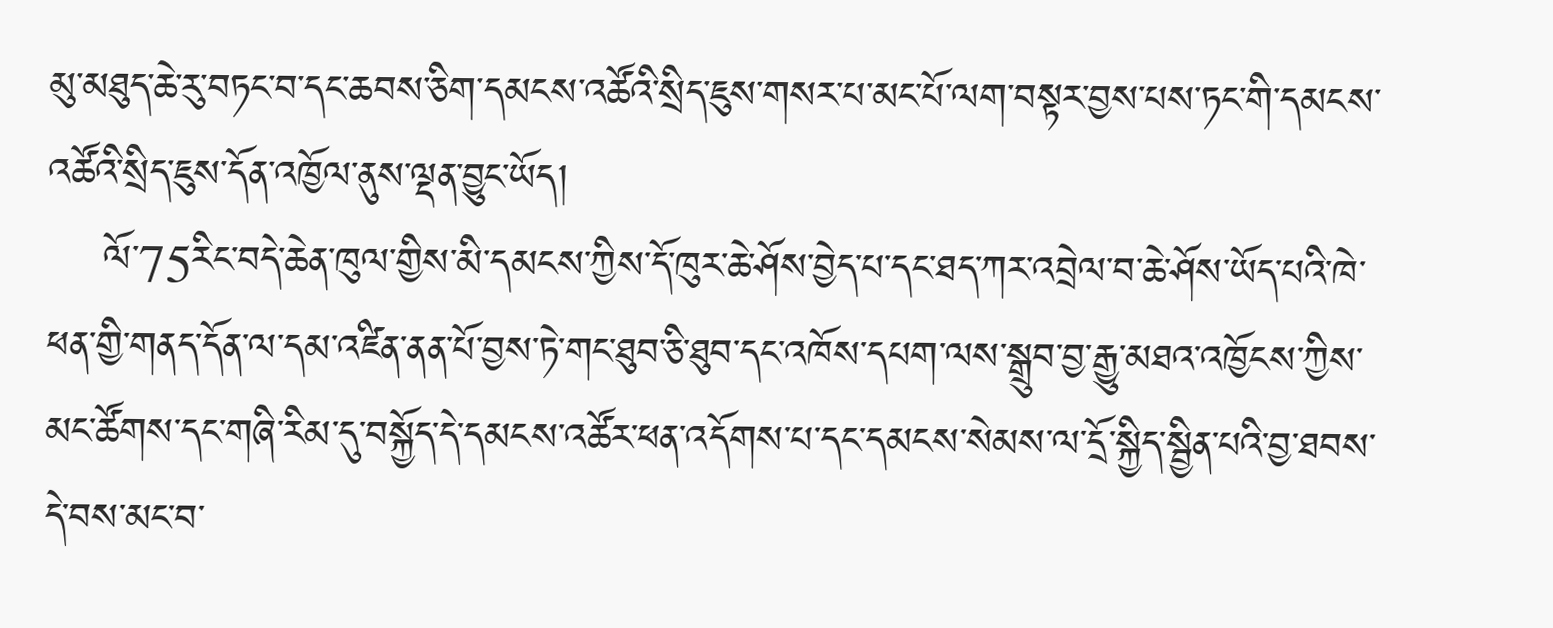མུ་མཐུད་ཆེ་རུ་བཏང་བ་དང་ཆབས་ཅིག་དམངས་འཚོའི་སྲིད་ཇུས་གསར་པ་མང་པོ་ལག་བསྟར་བྱས་པས་ཏང་གི་དམངས་འཚོའི་སྲིད་ཇུས་དོན་འཁྱོལ་ནུས་ལྡན་བྱུང་ཡོད།
    ལོ་75རིང་བདེ་ཆེན་ཁུལ་གྱིས་མི་དམངས་ཀྱིས་དོ་ཁུར་ཆེ་ཤོས་བྱེད་པ་དང་ཐད་ཀར་འབྲེལ་བ་ཆེ་ཤོས་ཡོད་པའི་ཁེ་ཕན་གྱི་གནད་དོན་ལ་དམ་འཛིན་ནན་པོ་བྱས་ཏེ་གང་ཐུབ་ཅི་ཐུབ་དང་འཁོས་དཔག་ལས་སྒྲུབ་བྱ་རྒྱུ་མཐའ་འཁྱོངས་ཀྱིས་མང་ཚོགས་དང་གཞི་རིམ་དུ་བསྐྱོད་དེ་དམངས་འཚོར་ཕན་འདོགས་པ་དང་དམངས་སེམས་ལ་དྲོ་སྐྱིད་སྦྱིན་པའི་བྱ་ཐབས་དེ་བས་མང་བ་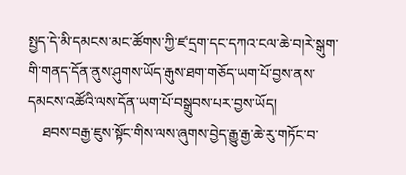སྤྱད་དེ་མི་དམངས་མང་ཚོགས་ཀྱི་ཛ་དྲག་དང་དཀའ་ངལ་ཆེ་བ།རེ་སྒུག་གི་གནད་དོན་ནུས་ཤུགས་ཡོད་རྒུས་ཐག་གཅོད་ཡག་པོ་བྱས་ནས་དམངས་འཚོའི་ལས་དོན་ཡག་པོ་བསྒྲུབས་པར་བྱས་ཡོད།
    ཐབས་བརྒྱ་ཇུས་སྟོང་གིས་ལས་ཞུགས་བྱེད་རྒྱུ་རྒྱ་ཆེ་རུ་གཏོང་བ་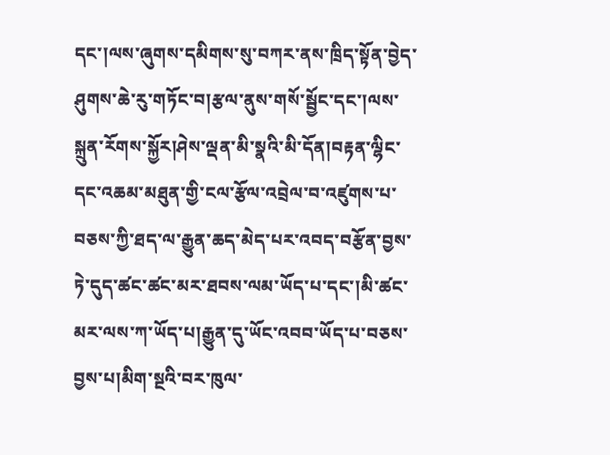དང་།ལས་ཞུགས་དམིགས་སུ་བཀར་ནས་ཁྲིད་སྟོན་བྱེད་ཤུགས་ཆེ་རུ་གཏོང་བ།རྩལ་ནུས་གསོ་སྦྱོང་དང་།ལས་སྐྲུན་རོགས་སྐྱོར།ཤེས་ལྡན་མི་སྣའི་མི་དོན།བརྟན་ལྷིང་དང་འཆམ་མཐུན་གྱི་ངལ་རྩོལ་འབྲེལ་བ་འཛུགས་པ་བཅས་ཀྱི་ཐད་ལ་རྒྱུན་ཆད་མེད་པར་འབད་བརྩོན་བྱས་ཏེ་དུད་ཚང་ཚང་མར་ཐབས་ལམ་ཡོད་པ་དང་།མི་ཚང་མར་ལས་ཀ་ཡོད་པ།རྒྱུན་དུ་ཡོང་འབབ་ཡོད་པ་བཅས་བྱས་པ།མིག་སྔའི་བར་ཁུལ་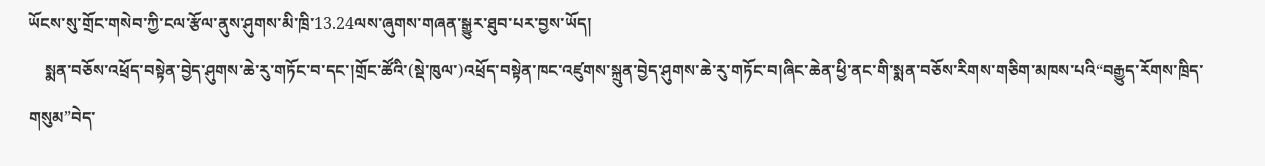ཡོངས་སུ་གྲོང་གསེབ་ཀྱི་ངལ་རྩོལ་ནུས་ཤུགས་མི་ཁྲི་13.24ལས་ཞུགས་གཞན་སྒྱུར་ཐུབ་པར་བྱས་ཡོད།
    སྨན་བཅོས་འཕྲོད་བསྟེན་བྱེད་ཤུགས་ཆེ་རུ་གཏོང་བ་དང་།གྲོང་ཚོའི་(སྡེ་ཁུལ་)འཕྲོད་བསྟེན་ཁང་འཛུགས་སྐྲུན་བྱེད་ཤུགས་ཆེ་རུ་གཏོང་བ།ཞིང་ཆེན་ཕྱི་ནང་གི་སྨན་བཅོས་རིགས་གཅིག་མཁས་པའི“བརྒྱུད་རོགས་ཁྲིད་གསུམ”བེད་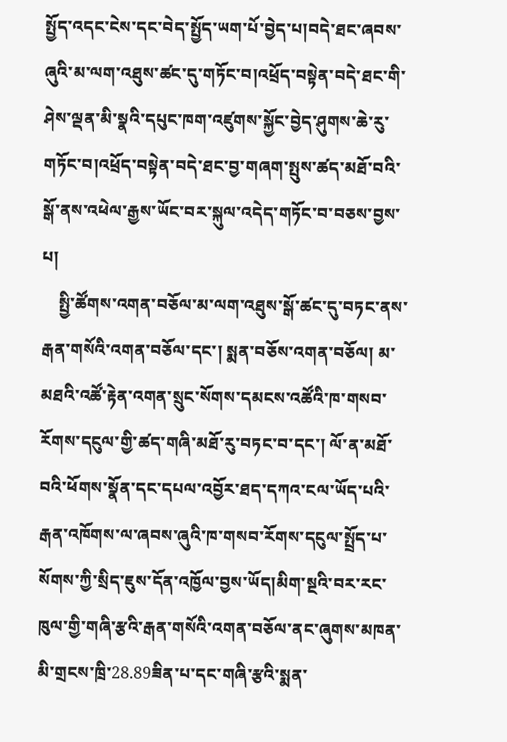སྤྱོད་འདང་ངེས་དང་བེད་སྤྱོད་ཡག་པོ་བྱེད་པ།བདེ་ཐང་ཞབས་ཞུའི་མ་ལག་འཐུས་ཚང་དུ་གཏོང་བ།འཕྲོད་བསྟེན་བདེ་ཐང་གི་ཤེས་ལྡན་མི་སྣའི་དཔུང་ཁག་འཛུགས་སྐྱོང་བྱེད་ཤུགས་ཆེ་རུ་གཏོང་བ།འཕྲོད་བསྟེན་བདེ་ཐང་བྱ་གཞག་སྤུས་ཚད་མཐོ་བའི་སྒོ་ནས་འཕེལ་རྒྱས་ཡོང་བར་སྐུལ་འདེད་གཏོང་བ་བཅས་བྱས་པ།
    སྤྱི་ཚོགས་འགན་བཅོལ་མ་ལག་འཐུས་སྒོ་ཚང་དུ་བཏང་ནས་རྒན་གསོའི་འགན་བཅོལ་དང་། སྨན་བཅོས་འགན་བཅོལ། མ་མཐའི་འཚོ་རྟེན་འགན་སྲུང་སོགས་དམངས་འཚོའི་ཁ་གསབ་རོགས་དངུལ་གྱི་ཚད་གཞི་མཐོ་རུ་བཏང་བ་དང་། ལོ་ན་མཐོ་བའི་ཕོགས་སྣོན་དང་དཔལ་འབྱོར་ཐད་དཀའ་ངལ་ཡོད་པའི་རྒན་འཁོགས་ལ་ཞབས་ཞུའི་ཁ་གསབ་རོགས་དངུལ་སྤྲོད་པ་སོགས་ཀྱི་སྲིད་ཇུས་དོན་འཁྱོལ་བྱས་ཡོད།མིག་སྔའི་བར་རང་ཁུལ་གྱི་གཞི་རྩའི་རྒན་གསོའི་འགན་བཅོལ་ནང་ཞུགས་མཁན་མི་གྲངས་ཁྲི་28.89ཟིན་པ་དང་གཞི་རྩའི་སྨན་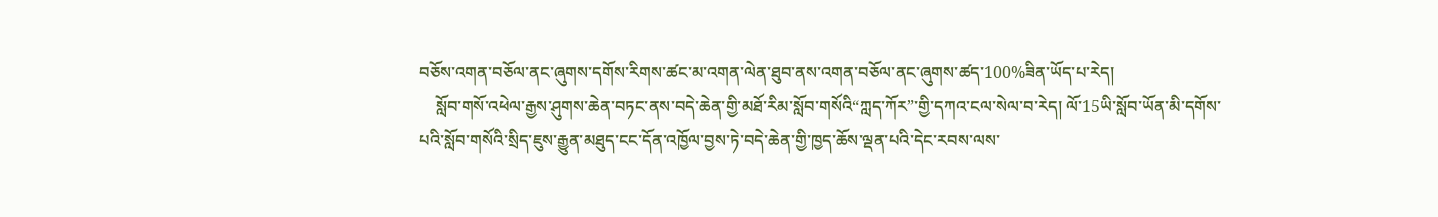བཅོས་འགན་བཅོལ་ནང་ཞུགས་དགོས་རིགས་ཚང་མ་འགན་ལེན་ཐུབ་ནས་འགན་བཅོལ་ནང་ཞུགས་ཚད་100%ཟིན་ཡོད་པ་རེད།
    སློབ་གསོ་འཕེལ་རྒྱས་ཤུགས་ཆེན་བཏང་ནས་བདེ་ཆེན་གྱི་མཐོ་རིམ་སློབ་གསོའི“ཀླད་ཀོར”་གྱི་དཀའ་ངལ་སེལ་བ་རེད། ལོ་15ཡི་སློབ་ཡོན་མི་དགོས་པའི་སློབ་གསོའི་སྲིད་ཇུས་རྒྱུན་མཐུད་ངང་དོན་འཁྱོལ་བྱས་ཏེ་བདེ་ཆེན་གྱི་ཁྱད་ཆོས་ལྡན་པའི་དེང་རབས་ལས་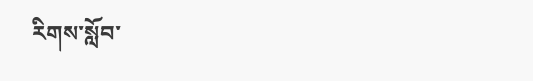རིགས་སློབ་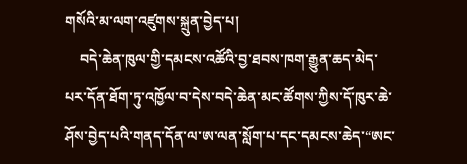གསོའི་མ་ལག་འཛུགས་སྐྲུན་བྱེད་པ།
    བདེ་ཆེན་ཁུལ་གྱི་དམངས་འཚོའི་བྱ་ཐབས་ཁག་རྒྱུན་ཆད་མེད་པར་དོན་ཐོག་ཏུ་འཁྱོལ་བ་དེས་བདེ་ཆེན་མང་ཚོགས་ཀྱིས་དོ་ཁུར་ཆེ་ཤོས་བྱེད་པའི་གནད་དོན་ལ་ཨ་ལན་སློག་པ་དང་དམངས་ཆེད་“ཨང་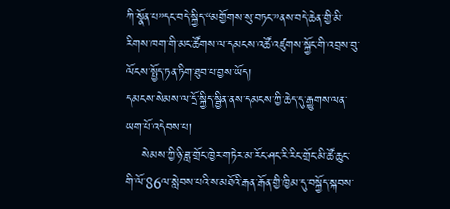ཀི་སྣོན་པ”དང་བདེ་སྐྱིད་“མགྱོགས་སུ་བཏང་”ནས་བདེ་ཆེན་གྱི་མི་རིགས་ཁག་གི་མང་ཚོགས་ལ་དམངས་འཚོ་འཛུགས་སྐྱོང་གི་འབྲས་བུ་ལོངས་སྤྱོད་ཏན་ཏིག་ཐུབ་པ་བྱས་ཡོད།
དམངས་སེམས་ལ་དྲོ་སྐྱིད་སྦྱིན་ནས་དམངས་ཀྱི་ཆེད་དུ་རྒྱུགས་ལན་ཡག་པོ་འདེབས་པ།
    སེམས་ཀྱི་ཉི་ཟླ་གྲོང་ཁྱེར་གཏེར་མ་རོང་ཤང་རི་རིང་གྲོང་མི་ཚོ་ཆུང་གི་ལོ་86ལ་སླེབས་པའི་ས་མཐོའི་རྒན་རྒོན་གྱི་ཁྱིམ་དུ་བསྐྱོད་སྐབས་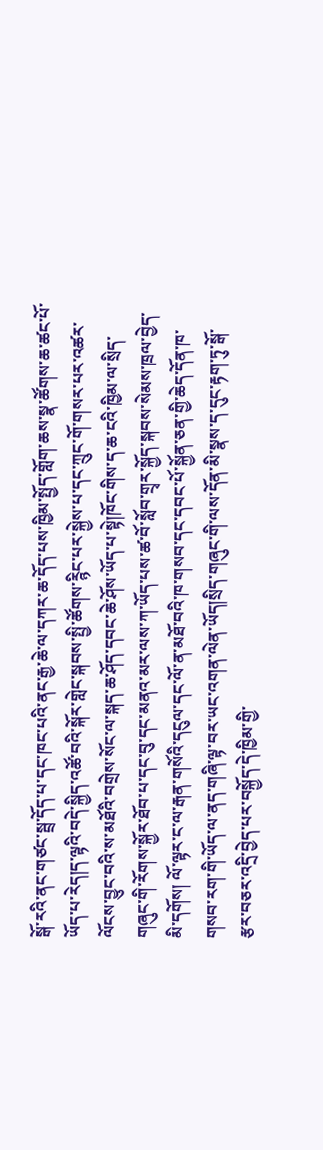སྒོ་རའི་ནང་གཙང་སྦྲ་དོད་པ་དང་ཁང་པའི་ནང་རྒྱ་ཆེ་ལ་དཀར་ཆ་དོད་པས་ཁྱིམ་སྤྱོད་གློག་ཆས་སྣ་ཚོགས་ཆ་ཚང་པོ་ཡོད་པ་རེད།ད་ལྟའི་བདེ་སྐྱིད་འཚོ་བའི་སྐོར་གླེང་སྐབས་སྤྱི་ཚོགས་ཪྙིང་པར་སྐྱེས་པ་དང་ཀྲུང་གོ་གསར་པར་འཚར་ལོངས་བྱུང་བའི་ས་མཐོའི་བགྲེས་སོང་ལ་སྐད་ཆ་ཤོད་དབང་ཆེ་ཤོས་ཡོད་པ་སྟེ།ཁོང་གིས་ད་ཆ་ངའི་ཁྱིམ་ལ་སྲིད་གཞུང་གི་རོགས་སྐྱོར་ཐོབ་པ་དང་བུ་དང་མནའ་མར་ལས་ཀ་ཡོད་པས་ཚ་བོ་སློབ་གྲྭར་སྐྱོད་སྐབས་སེམས་ཁྲལ་བྱེད་མི་དགོས། ལོ་ལྟར་ང་ལ་རྒན་གསོའི་དངུལ་དང་ལོ་ན་མཐོ་བའི་ཁ་གསབ་དང་དབང་པོ་སྐྱོན་ཅན་གྱི་ཆེད་དོན་ཁ་གསབ་རག་གི་ཡོད་ལ་ནད་གཞི་ལྟ་བར་ཡང་འགན་ལེན་ཡོད།སྲིད་གཞུང་གི་ལས་དོན་མི་སྣས་ད་དུང་རྟག་ཏུ་སྒོ་རྩར་བཅར་འདྲི་བྱེད་པར་བསྐྱོད་དེ་ཁྱིམ་གྱི་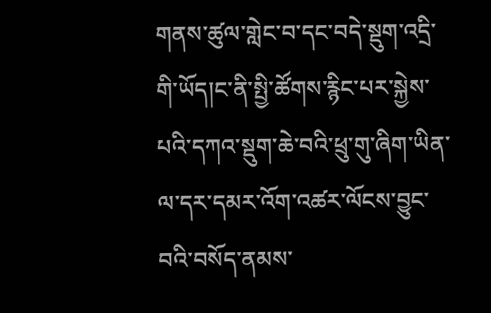གནས་ཚུལ་གླེང་བ་དང་བདེ་སྡུག་འདྲི་གི་ཡོད།ང་ནི་སྤྱི་ཚོགས་རྙིང་པར་སྐྱེས་པའི་དཀའ་སྡུག་ཆེ་བའི་ཕྲུ་གུ་ཞིག་ཡིན་ལ་དར་དམར་འོག་འཚར་ལོངས་བྱུང་བའི་བསོད་ནམས་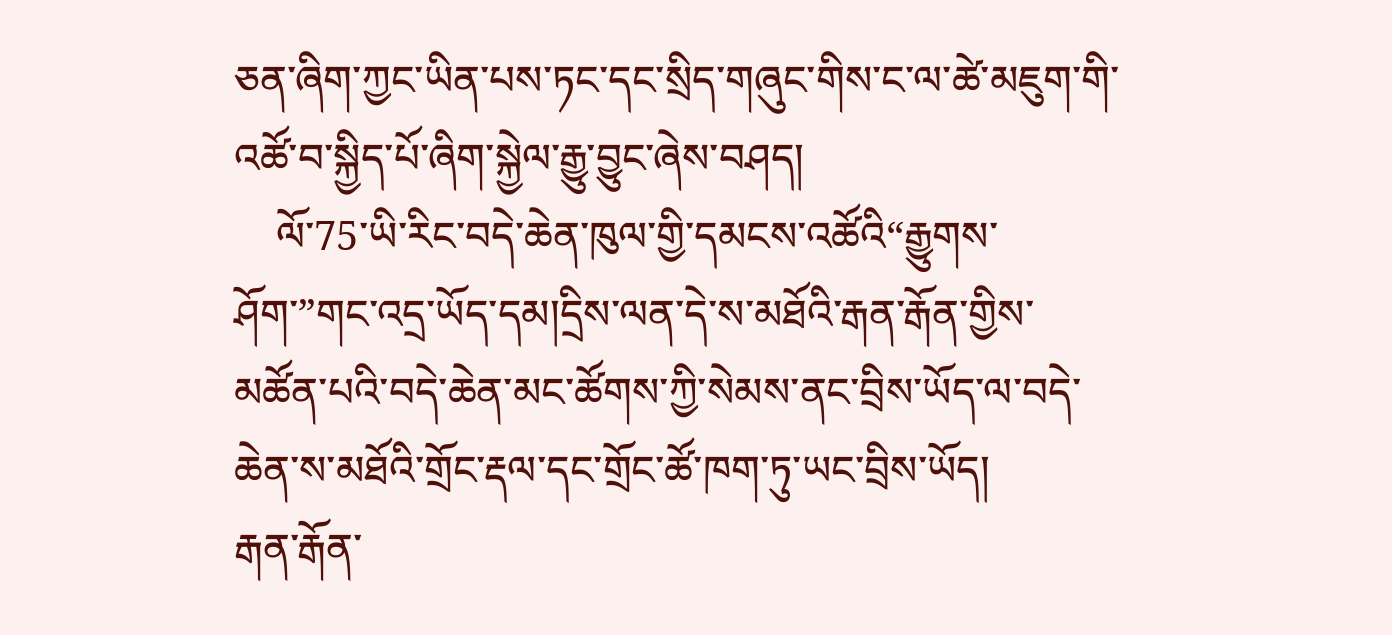ཅན་ཞིག་ཀྱང་ཡིན་པས་ཏང་དང་སྲིད་གཞུང་གིས་ང་ལ་ཚེ་མཇུག་གི་འཚོ་བ་སྐྱིད་པོ་ཞིག་སྐྱེལ་རྒྱུ་བྱུང་ཞེས་བཤད།
    ལོ་75་ཡི་རིང་བདེ་ཆེན་ཁུལ་གྱི་དམངས་འཚོའི“རྒྱུགས་ཤོག་”གང་འདྲ་ཡོད་དམ།དྲིས་ལན་དེ་ས་མཐོའི་རྒན་རྒོན་གྱིས་མཚོན་པའི་བདེ་ཆེན་མང་ཚོགས་ཀྱི་སེམས་ནང་བྲིས་ཡོད་ལ་བདེ་ཆེན་ས་མཐོའི་གྲོང་རྡལ་དང་གྲོང་ཚོ་ཁག་ཏུ་ཡང་བྲིས་ཡོད།
རྒན་རྒོན་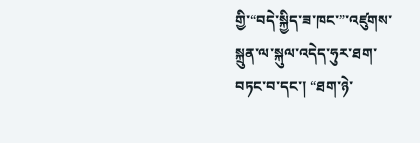གྱི་“བདེ་སྐྱིད་ཟ་ཁང་”་འཛུགས་སྐྲུན་ལ་སྐུལ་འདེད་ཧུར་ཐག་བཏང་བ་དང་། “ཐག་ཉེ་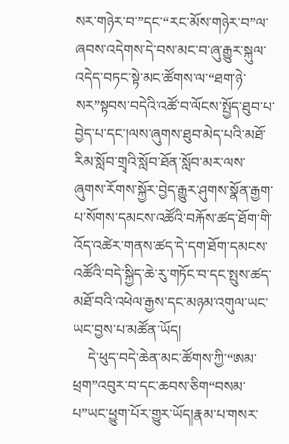སར་གཉེར་བ་”དང་“རང་མོས་གཉེར་བ”ལ་ཞབས་འདེགས་དེ་བས་མང་བ་ཞུ་རྒྱུར་སྐུལ་འདེད་བཏང་སྟེ་མང་ཚོགས་ལ་“ཐག་ཉེ་སར”སྟབས་བདེའི་འཚོ་བ་ལོངས་སྤྱོད་ཐུབ་པ་བྱེད་པ་དང་།ལས་ཞུགས་ཐུབ་མེད་པའི་མཐོ་རིམ་སློབ་གྲྭའི་སློབ་ཐོན་སློབ་མར་ལས་ཞུགས་རོགས་སྐྱོར་བྱེད་རྒྱུར་ཤུགས་སྣོན་རྒྱག་པ་སོགས་དམངས་འཚོའི་བརྐོས་ཚད་ཐོག་གི་འོད་འཚེར་གནས་ཚད་དེ་དག་ཐོག་དམངས་འཚོའི་བདེ་སྐྱིད་ཆེ་རུ་གཏོང་བ་དང་སྤུས་ཚད་མཐོ་བའི་འཕེལ་རྒྱས་དང་མཉམ་འགུལ་ཡང་ཡང་བྱས་པ་མཚོན་ཡོད།
    དེ་ཕུད་བདེ་ཆེན་མང་ཚོགས་ཀྱི་“ཨམ་ཕྲག”འབུར་བ་དང་ཆབས་ཅིག“བསམ་པ”ཡང་ཕྱུག་པོར་གྱུར་ཡོད།རྣམ་པ་གསར་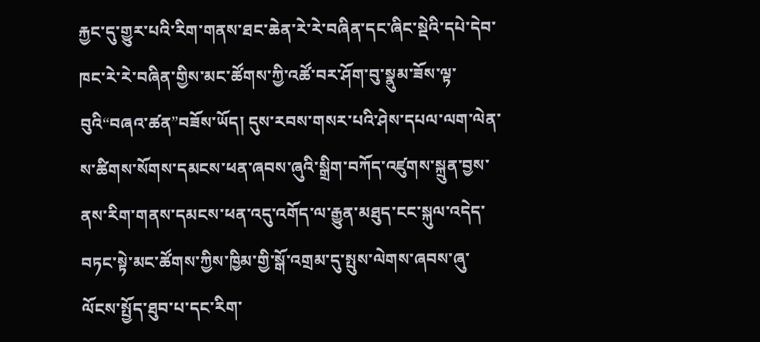རྐྱང་དུ་གྱུར་པའི་རིག་གནས་ཐང་ཆེན་རེ་རེ་བཞིན་དང་ཞིང་སྡེའི་དཔེ་དེབ་ཁང་རེ་རེ་བཞིན་གྱིས་མང་ཚོགས་ཀྱི་འཚོ་བར་ཤོག་བུ་སྣུམ་ཟོས་ལྟ་བུའི“བཞའ་ཚན”བཟོས་ཡོད། དུས་རབས་གསར་པའི་ཤེས་དཔལ་ལག་ལེན་ས་ཚིགས་སོགས་དམངས་ཕན་ཞབས་ཞུའི་སྒྲིག་བཀོད་འཛུགས་སྐྲུན་བྱས་ནས་རིག་གནས་དམངས་ཕན་འདུ་འགོད་ལ་རྒྱུན་མཐུད་ངང་སྐུལ་འདེད་བཏང་སྟེ་མང་ཚོགས་ཀྱིས་ཁྱིམ་གྱི་སྒོ་འགྲམ་དུ་སྤུས་ལེགས་ཞབས་ཞུ་ལོངས་སྤྱོད་ཐུབ་པ་དང་རིག་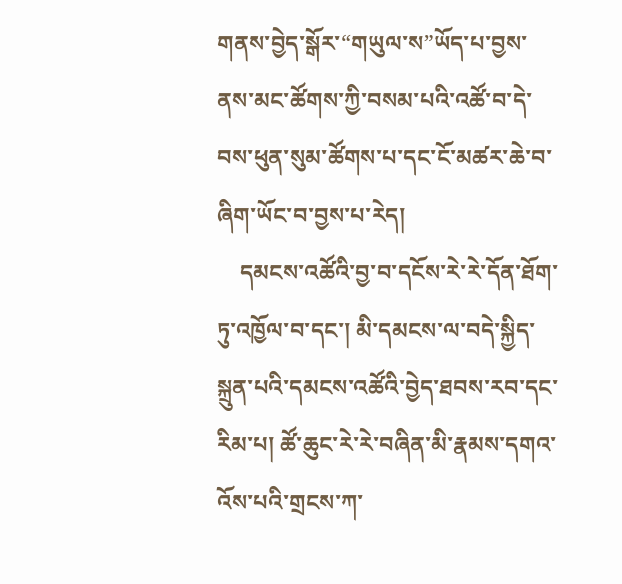གནས་བྱེད་སྒོར་“གཡུལ་ས”ཡོད་པ་བྱས་ནས་མང་ཚོགས་ཀྱི་བསམ་པའི་འཚོ་བ་དེ་བས་ཕུན་སུམ་ཚོགས་པ་དང་ངོ་མཚར་ཆེ་བ་ཞིག་ཡོང་བ་བྱས་པ་རེད།
    དམངས་འཚོའི་བྱ་བ་དངོས་རེ་རེ་དོན་ཐོག་ཏུ་འཁྱོལ་བ་དང་། མི་དམངས་ལ་བདེ་སྐྱིད་སྐྲུན་པའི་དམངས་འཚོའི་བྱེད་ཐབས་རབ་དང་རིམ་པ། ཚོ་ཆུང་རེ་རེ་བཞིན་མི་རྣམས་དགའ་འོས་པའི་གྲངས་ཀ་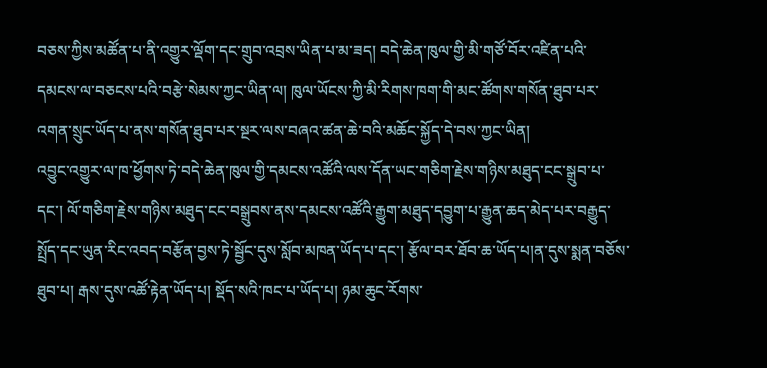བཅས་ཀྱིས་མཚོན་པ་ནི་འགྱུར་ལྡོག་དང་གྲུབ་འབྲས་ཡིན་པ་མ་ཟད། བདེ་ཆེན་ཁུལ་གྱི་མི་གཙོ་བོར་འཛིན་པའི་དམངས་ལ་བཅངས་པའི་བརྩེ་སེམས་ཀྱང་ཡིན་ལ། ཁུལ་ཡོངས་ཀྱི་མི་རིགས་ཁག་གི་མང་ཚོགས་གསོན་ཐུབ་པར་འགན་སྲུང་ཡོད་པ་ནས་གསོན་ཐུབ་པར་སྔར་ལས་བཞའ་ཚན་ཆེ་བའི་མཆོང་སྐྱོད་དེ་བས་ཀྱང་ཡིན།
འབྱུང་འགྱུར་ལ་ཁ་ཕྱོགས་ཏེ་བདེ་ཆེན་ཁུལ་གྱི་དམངས་འཚོའི་ལས་དོན་ཡང་གཅིག་རྗེས་གཉིས་མཐུད་ངང་སྒྲུབ་པ་དང་། ལོ་གཅིག་རྗེས་གཉིས་མཐུད་ངང་བསྒྲུབས་ནས་དམངས་འཚོའི་རྒྱུག་མཐུད་དབྱུག་པ་རྒྱུན་ཆད་མེད་པར་བརྒྱུད་སྤྲོད་དང་ཡུན་རིང་འབད་བརྩོན་བྱས་ཏེ་སྦྱོང་དུས་སློབ་མཁན་ཡོད་པ་དང་། རྩོལ་བར་ཐོབ་ཆ་ཡོད་པ།ན་དུས་སྨན་བཅོས་ཐུབ་པ། རྒས་དུས་འཚོ་རྟེན་ཡོད་པ། སྡོད་སའི་ཁང་པ་ཡོད་པ། ཉམ་ཆུང་རོགས་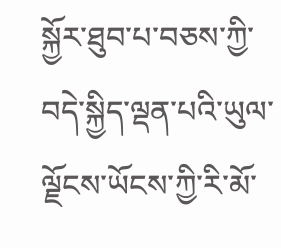སྐྱོར་ཐུབ་པ་བཅས་ཀྱི་བདེ་སྐྱིད་ལྡན་པའི་ཡུལ་ལྗོངས་ཡོངས་ཀྱི་རི་མོ་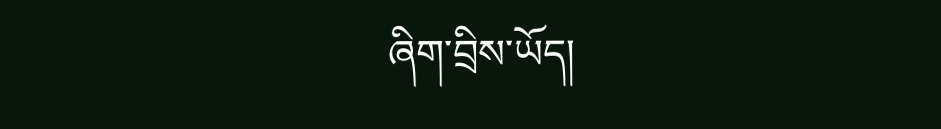ཞིག་བྲིས་ཡོད།